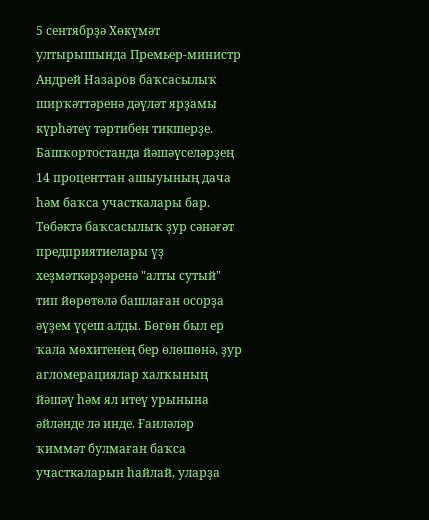5 сентябрҙә Хөкүмәт ултырышында Премьер-министр Андрей Назаров баҡсасылыҡ ширҡәттәренә дәүләт ярҙамы күрһәтеү тәртибен тикшерҙе.
Башҡортостанда йәшәүселәрҙең 14 проценттан ашыуының дача һәм баҡса участкалары бар. Төбәктә баҡсасылыҡ ҙур сәнәғәт предприятиелары үҙ хеҙмәткәрҙәренә "алты сутый" тип йөрөтөлә башлаған осорҙа әүҙем үҫеш алды. Бөгөн был ер ҡала мөхитенең бер өлөшөнә, ҙур агломерациялар халҡының йәшәү һәм ял итеү урынына әйләнде лә инде. Ғаиләләр ҡиммәт булмаған баҡса участкаларын һайлай, уларҙа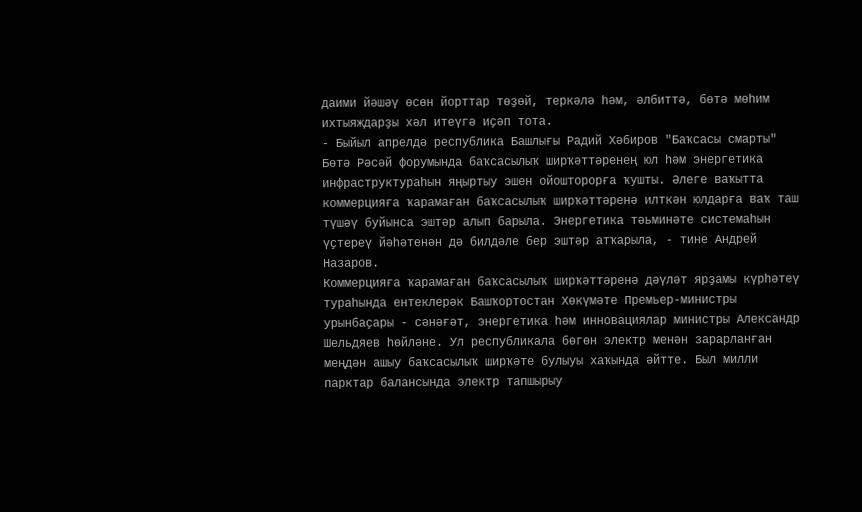даими йәшәү өсөн йорттар төҙөй, теркәлә һәм, әлбиттә, бөтә мөһим ихтыяждарҙы хәл итеүгә иҫәп тота.
- Быйыл апрелдә республика Башлығы Радий Хәбиров "Баҡсасы смарты" Бөтә Рәсәй форумында баҡсасылыҡ ширҡәттәренең юл һәм энергетика инфраструктураһын яңыртыу эшен ойошторорға ҡушты. Әлеге ваҡытта коммерцияға ҡарамаған баҡсасылыҡ ширҡәттәренә илткән юлдарға ваҡ таш түшәү буйынса эштәр алып барыла. Энергетика тәьминәте системаһын үҫтереү йәһәтенән дә билдәле бер эштәр атҡарыла, - тине Андрей Назаров.
Коммерцияға ҡарамаған баҡсасылыҡ ширҡәттәренә дәүләт ярҙамы күрһәтеү тураһында ентеклерәк Башҡортостан Хөкүмәте Премьер-министры урынбаҫары - сәнәғәт, энергетика һәм инновациялар министры Александр Шельдяев һөйләне. Ул республикала бөгөн электр менән зарарланған меңдән ашыу баҡсасылыҡ ширҡәте булыуы хаҡында әйтте. Был милли парктар балансында электр тапшырыу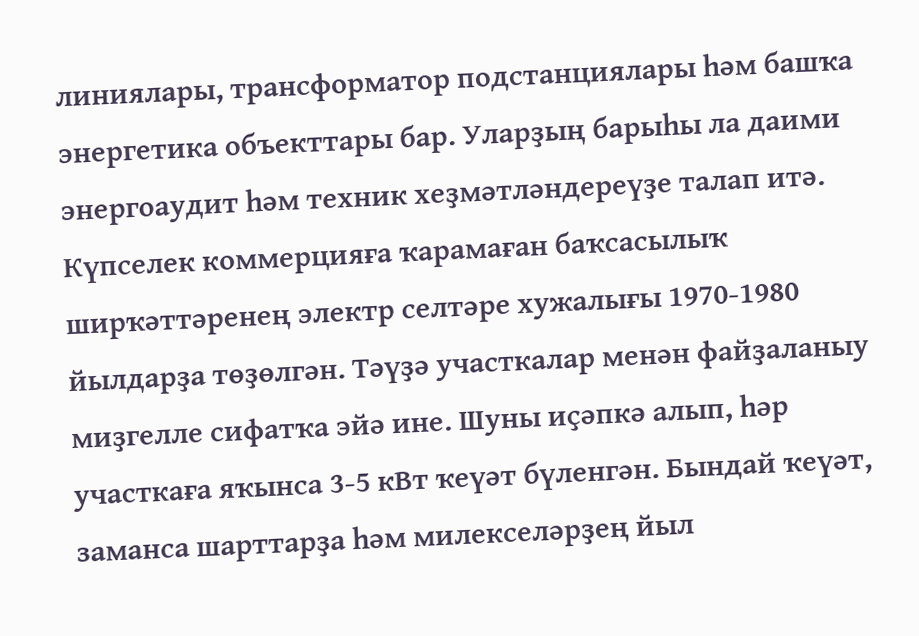линиялары, трансформатор подстанциялары һәм башҡа энергетика объекттары бар. Уларҙың барыһы ла даими энергоаудит һәм техник хеҙмәтләндереүҙе талап итә.
Күпселек коммерцияға ҡарамаған баҡсасылыҡ ширҡәттәренең электр селтәре хужалығы 1970-1980 йылдарҙа төҙөлгән. Тәүҙә участкалар менән файҙаланыу миҙгелле сифатҡа эйә ине. Шуны иҫәпкә алып, һәр участкаға яҡынса 3-5 кВт ҡеүәт бүленгән. Бындай ҡеүәт, заманса шарттарҙа һәм милекселәрҙең йыл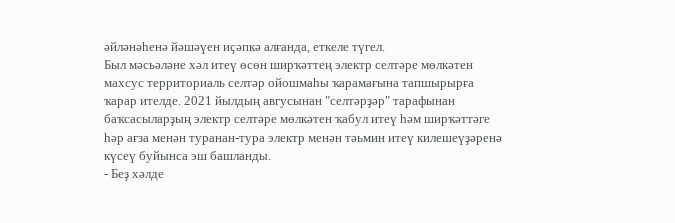әйләнәһенә йәшәүен иҫәпкә алғанда, еткеле түгел.
Был мәсьәләне хәл итеү өсөн ширҡәттең электр селтәре мөлкәтен махсус территориаль селтәр ойошмаһы ҡарамағына тапшырырға ҡарар ителде. 2021 йылдың авгусынан "селтәрҙәр" тарафынан баҡсасыларҙың электр селтәре мөлкәтен ҡабул итеү һәм ширҡәттәге һәр ағза менән туранан-тура электр менән тәьмин итеү килешеүҙәренә күсеү буйынса эш башланды.
- Беҙ хәлде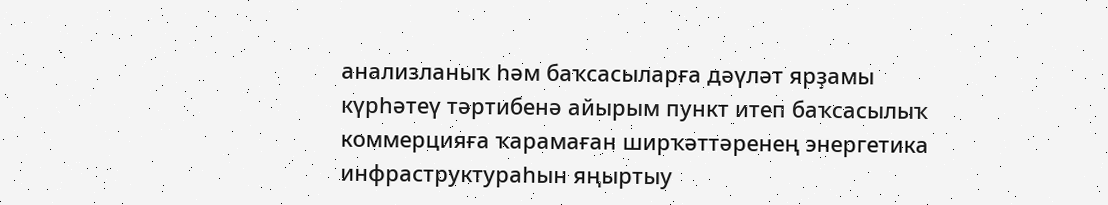анализланыҡ һәм баҡсасыларға дәүләт ярҙамы күрһәтеү тәртибенә айырым пункт итеп баҡсасылыҡ коммерцияға ҡарамаған ширҡәттәренең энергетика инфраструктураһын яңыртыу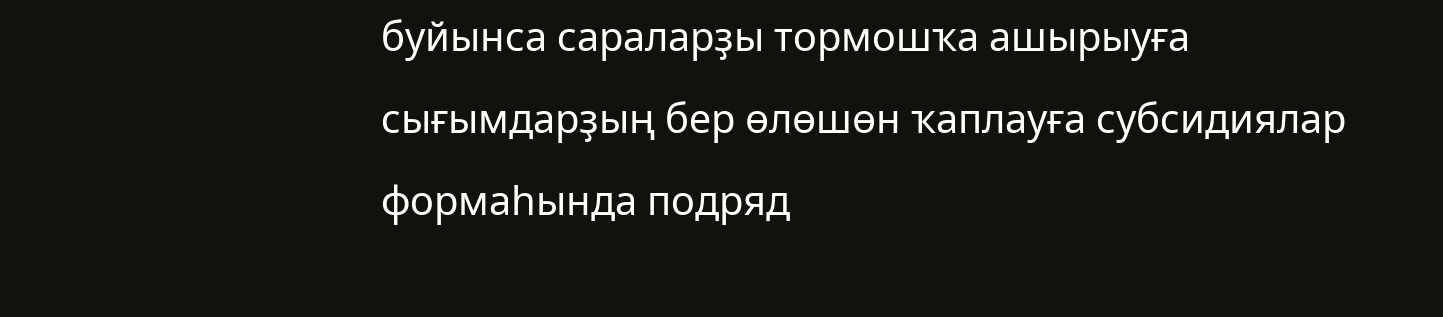буйынса сараларҙы тормошҡа ашырыуға сығымдарҙың бер өлөшөн ҡаплауға субсидиялар формаһында подряд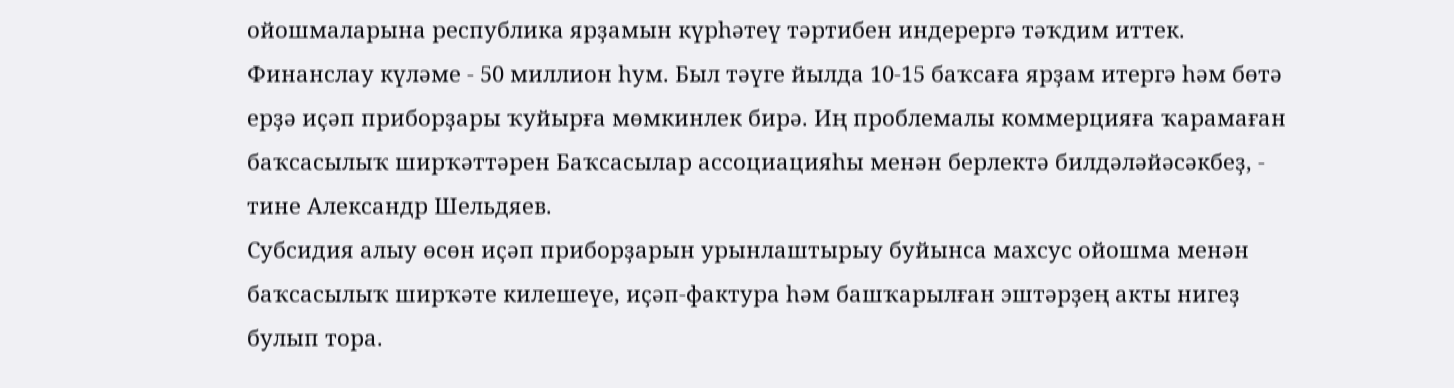ойошмаларына республика ярҙамын күрһәтеү тәртибен индерергә тәҡдим иттек. Финанслау күләме - 50 миллион һум. Был тәүге йылда 10-15 баҡсаға ярҙам итергә һәм бөтә ерҙә иҫәп приборҙары ҡуйырға мөмкинлек бирә. Иң проблемалы коммерцияға ҡарамаған баҡсасылыҡ ширҡәттәрен Баҡсасылар ассоциацияһы менән берлектә билдәләйәсәкбеҙ, - тине Александр Шельдяев.
Субсидия алыу өсөн иҫәп приборҙарын урынлаштырыу буйынса махсус ойошма менән баҡсасылыҡ ширҡәте килешеүе, иҫәп-фактура һәм башҡарылған эштәрҙең акты нигеҙ булып тора.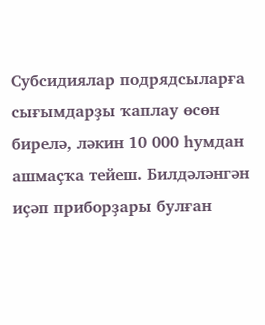Субсидиялар подрядсыларға сығымдарҙы ҡаплау өсөн бирелә, ләкин 10 000 һумдан ашмаҫҡа тейеш. Билдәләнгән иҫәп приборҙары булған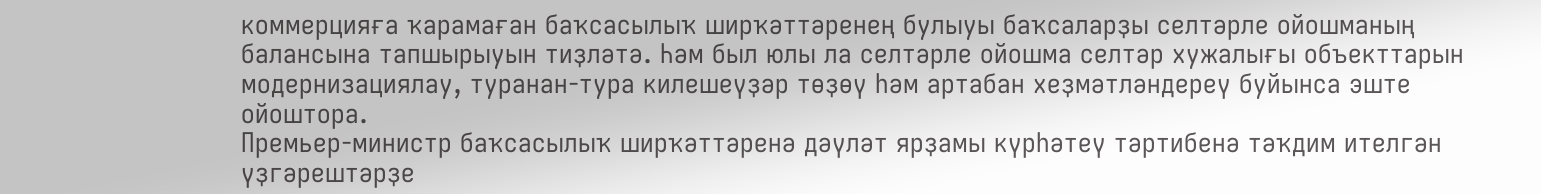коммерцияға ҡарамаған баҡсасылыҡ ширҡәттәренең булыуы баҡсаларҙы селтәрле ойошманың балансына тапшырыуын тиҙләтә. Һәм был юлы ла селтәрле ойошма селтәр хужалығы объекттарын модернизациялау, туранан-тура килешеүҙәр төҙөү һәм артабан хеҙмәтләндереү буйынса эште ойоштора.
Премьер-министр баҡсасылыҡ ширҡәттәренә дәүләт ярҙамы күрһәтеү тәртибенә тәҡдим ителгән үҙгәрештәрҙе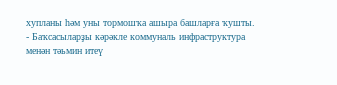хупланы һәм уны тормошҡа ашыра башларға ҡушты.
- Баҡсасыларҙы кәрәкле коммуналь инфраструктура менән тәьмин итеү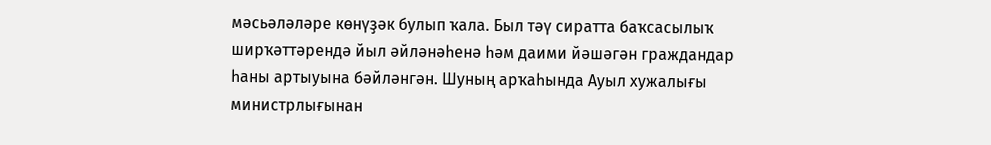мәсьәләләре көнүҙәк булып ҡала. Был тәү сиратта баҡсасылыҡ ширҡәттәрендә йыл әйләнәһенә һәм даими йәшәгән граждандар һаны артыуына бәйләнгән. Шуның арҡаһында Ауыл хужалығы министрлығынан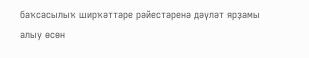баҡсасылыҡ ширҡәттәре рәйестәренә дәүләт ярҙамы алыу өсөн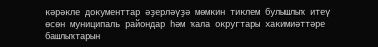кәрәкле документтар әҙерләүҙә мөмкин тиклем булышлыҡ итеү өсөн муниципаль райондар һәм ҡала округтары хакимиәттәре башлыҡтарын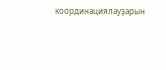координациялауҙарын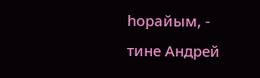һорайым, - тине Андрей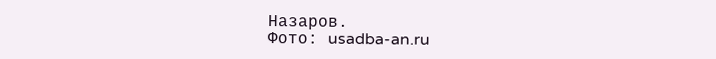Назаров.
Фото: usadba-an.ru